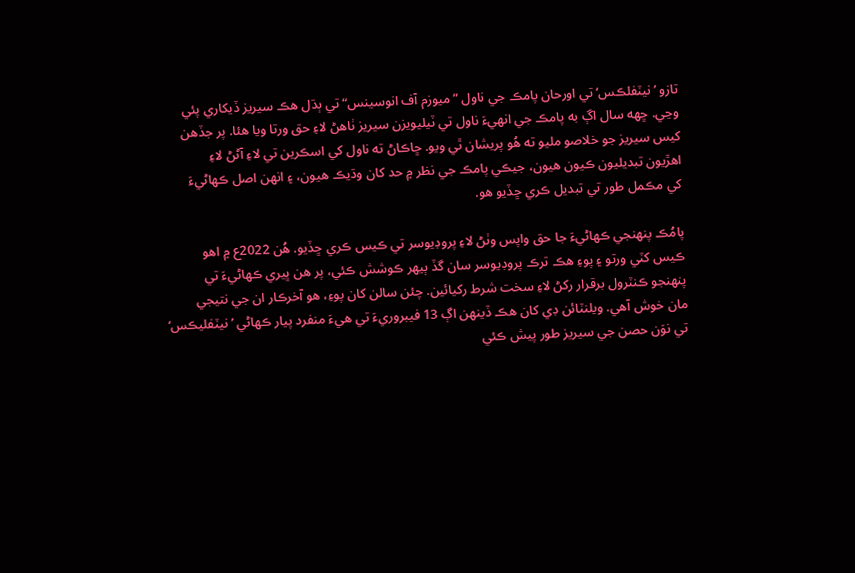تازو ’نيٽفلڪس‘ تي اورحان پامڪ جي ناول ”ميوزم آف انوسينس“ تي ٻڌل ھڪ سيريز ڏيکاري پئي
وڃي. ڇھه سال اڳ به پامڪ جي انھيءَ ناول تي ٽيليويزن سيريز ٺاھڻ لاءِ حق ورتا ويا هئا. پر جڏھن
کيس سيريز جو خلاصو مليو ته هُو پريشان ٿي ويو. ڇاڪاڻ ته ناول کي اسڪرين تي لاءِ آڻڻ لاءِ
اهڙيون تبديليون ڪيون هيون، جيڪي پامڪ جي نظر ۾ حد کان وڌيڪ هيون، ۽ انهن اصل ڪھاڻيءَ
کي مڪمل طور تي تبديل ڪري ڇڏيو هو.

پامُڪ پنھنجي ڪھاڻيءَ جا حق واپس وٺڻ لاءِ پروڊيوسر تي ڪيس ڪري ڇڏيو. هُن 2022ع ۾ اهو
ڪيس کٽي ورتو ۽ پوءِ هڪ ترڪ پروڊيوسر سان گڏ ٻيھر ڪوشش ڪئي، پر هن ڀيري ڪھاڻيءَ تي
پنھنجو ڪنٽرول برقرار رکڻ لاءِ سخت شرط رکيائين. چئن سالن کان پوءِ، هو آخرڪار ان جي نتيجي
مان خوش آهي. ويلنٽائن ڊي کان ھڪ ڏينھن اڳ 13 فيبروريءَ تي ھيءَ منفرد پيار ڪھاڻي ’نيٽفليڪس‘
تي نوَن حصن جي سيريز طور پيش ڪئي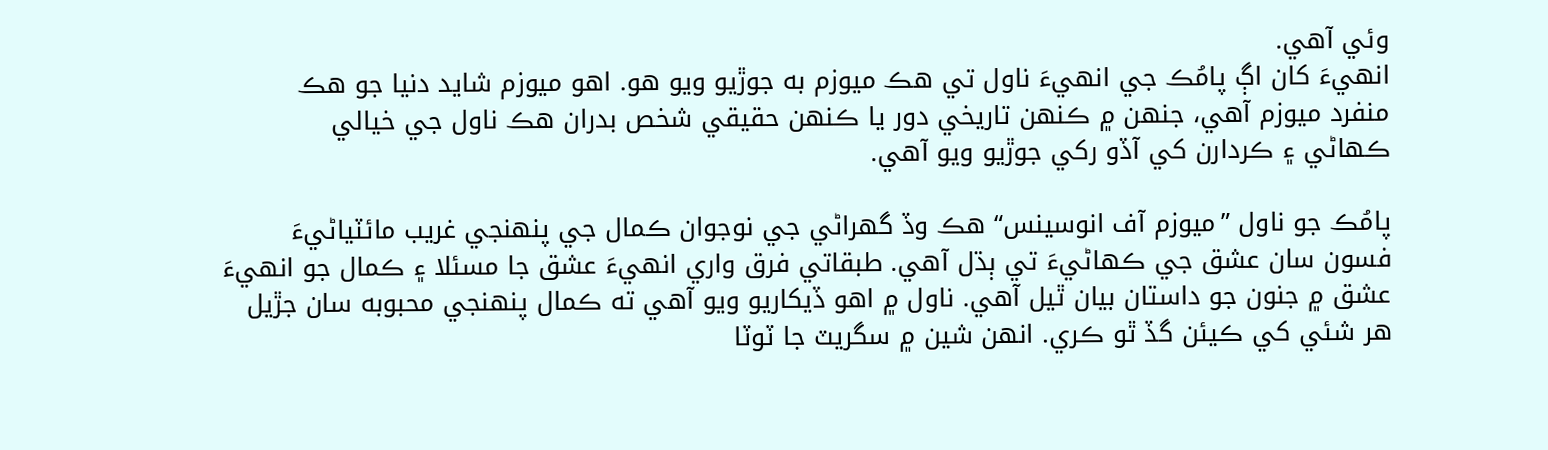وئي آهي.
انهيءَ کان اڳ پامُڪ جي انھيءَ ناول تي ھڪ ميوزم به جوڙيو ويو هو. اھو ميوزم شايد دنيا جو ھڪ
منفرد ميوزم آھي، جنھن ۾ ڪنھن تاريخي دور يا ڪنھن حقيقي شخص بدران هڪ ناول جي خيالي
ڪھاڻي ۽ ڪردارن کي آڏو رکي جوڙيو ويو آھي.

پامُڪ جو ناول ”ميوزم آف انوسينس“ ھڪ وڏ گهراڻي جي نوجوان ڪمال جي پنھنجي غريب مائٽياڻيءَ
فسون سان عشق جي ڪھاڻيءَ تي ٻڌل آهي. طبقاتي فرق واري انهيءَ عشق جا مسئلا ۽ ڪمال جو انهيءَ
عشق ۾ جنون جو داستان بيان ٿيل آھي. ناول ۾ اھو ڏيکاريو ويو آهي ته ڪمال پنھنجي محبوبه سان جڙيل
ھر شئي کي ڪيئن گڏ ٿو ڪري. انھن شين ۾ سگريٽ جا ٽوٽا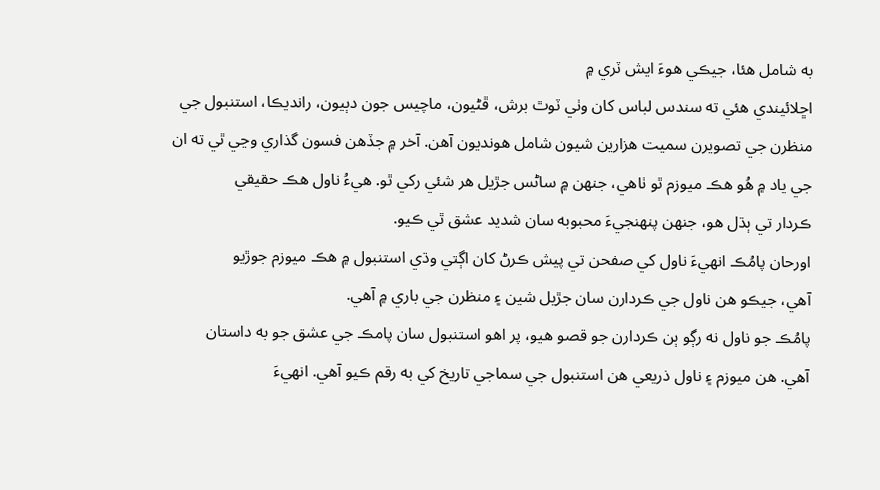به شامل ھئا، جيڪي ھوءَ ايش ٽري ۾
اڇلائيندي ھئي ته سندس لباس کان وٺي ٽوٿ برش، ڦڻيون، ماچيس جون دٻيون، رانديڪا، استنبول جي
منظرن جي تصويرن سميت ھزارين شيون شامل هونديون آهن. آخر ۾ جڏھن فسون گذاري وڃي ٿي ته ان
جي ياد ۾ ھُو ھڪ ميوزم ٿو ٺاهي، جنھن ۾ ساڻس جڙيل هر شئي رکي ٿو. هيءُ ناول ھڪ حقيقي
ڪردار تي ٻڌل ھو، جنھن پنھنجيءَ محبوبه سان شديد عشق ٿي ڪيو.
اورحان پامُڪ انھيءَ ناول کي صفحن تي پيش ڪرڻ کان اڳتي وڌي استنبول ۾ ھڪ ميوزم جوڙيو
آھي، جيڪو ھن ناول جي ڪردارن سان جڙيل شين ۽ منظرن جي باري ۾ آھي.
پامُڪ جو ناول نه رڳو ٻن ڪردارن جو قصو ھيو، پر اھو استنبول سان پامڪ جي عشق جو به داستان
آھي. ھن ميوزم ۽ ناول ذريعي هن استنبول جي سماجي تاريخ کي به رقم ڪيو آهي. انهيءَ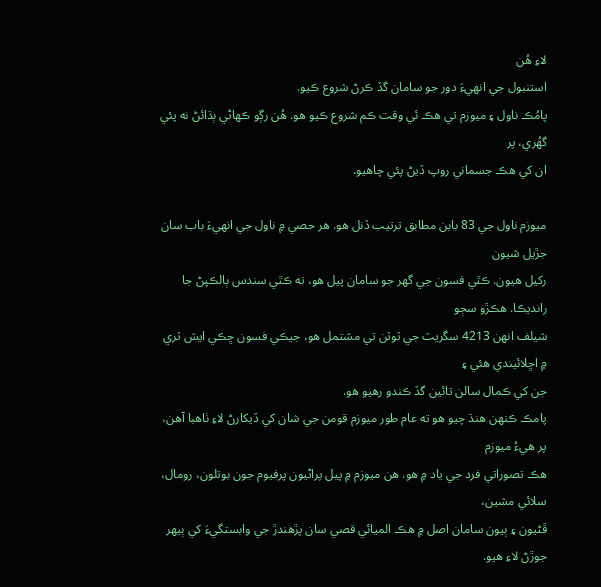لاءِ ھُن
استنبول جي انهيءَ دور جو سامان گڏ ڪرڻ شروع ڪيو.
پامُڪ ناول ۽ ميوزم تي ھڪ ئي وقت ڪم شروع ڪيو ھو. ھُن رڳو ڪھاڻي ٻڌائڻ نه پئي گهُري، پر
ان کي ھڪ جسماني روپ ڏيڻ پئي چاھيو.

ميوزم ناول جي 83 بابن مطابق ترتيب ڏنل ھو. ھر حصي ۾ ناول جي انهيءَ باب سان جڙيل شيون
رکيل ھيون. ڪٿي فسون جي گهر جو سامان پيل ھو، ته ڪٿي سندس ٻالڪپڻ جا رانديڪا. ھڪڙو سڄو
شيلف انھن 4213 سگريٽ جي ٽوٽن تي مشتمل ھو، جيڪي فسون ڇڪي ايش ٽري ۾ اڇلائيندي ھئي ۽
جن کي ڪمال سالن تائين گڏ ڪندو رھيو ھو.
پامڪ ڪنھن هنڌ چيو ھو ته عام طور ميوزم قومن جي شان کي ڏيکارڻ لاءِ ٺاھبا آھن، پر ھيءُ ميوزم
ھڪ تصوراتي فرد جي ياد ۾ ھو. ھن ميوزم ۾ پيل پراڻيون پرفيوم جون بوتلون، رومال، سلائي مشين،
ڦڻيون ۽ ٻيون سامان اصل ۾ ھڪ الميائي قصي سان پڙھندڙ جي وابستگيءَ کي ٻيھر جوڙڻ لاءِ ھيو.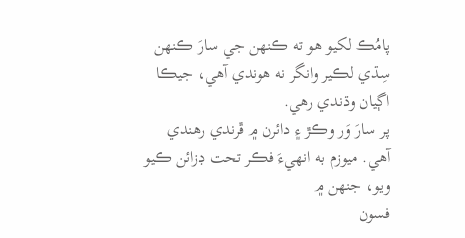پامُڪ لکيو ھو ته ڪنھن جي سارَ ڪنھن سِڌي لڪير وانگر نه ھوندي آھي، جيڪا اڳيان وڌندي رھي.
پر سارَ وَر وڪڙ ۽ دائرن ۾ ڦرندي رھندي آھي. ميوزم به انهيءَ فڪر تحت ڊزائن ڪيو ويو، جنھن ۾
فسون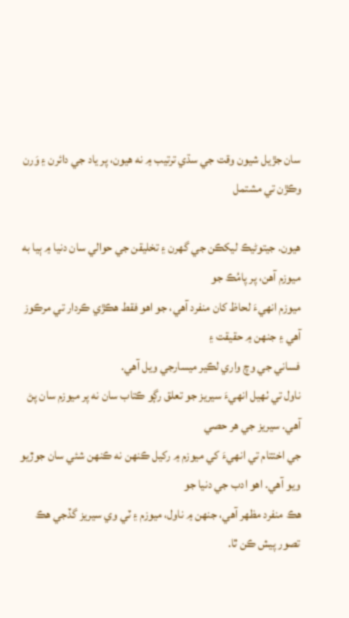سان جڙيل شيون وقت جي سڌي ترتيب ۾ نه ھيون، پر ياد جي دائرن ۽ وَرن وڪڙن تي مشتمل

ھيون. جيتوڻيڪ ليکڪن جي گهرن ۽ تخليقن جي حوالي سان دنيا ۾ ٻيا به ميوزم آھن، پر پامُڪ جو
ميوزم انهيءَ لحاظ کان منفرد آھي، جو اھو فقط ھڪڙي ڪردار تي مرڪوز آھي ۽ جنھن ۾ حقيقت ۽
فساني جي وچ واري لڪير ميسارجي ويل آھي.
ناول تي ٺھيل انھيءَ سيريز جو تعلق رڳو ڪتاب سان نه پر ميوزم سان پڻ آھي. سيريز جي ھر حصي
جي اختتام تي انهيءَ کي ميوزم ۾ رکيل ڪنھن نه ڪنھن شئي سان جوڙيو ويو آھي. اھو ادب جي دنيا جو
ھڪ منفرد مظھر آھي، جنھن ۾ ناول، ميوزم ۽ ٽي وي سيريز گڏجي ھڪ تصور پيش ڪن ٿا.